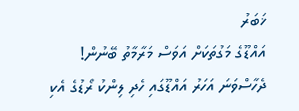ޚަބަރު
އައްޑޫގެ މަގުތަކަށް އަވަސް މަރާމާތު ބޭނުން!
ދެހާސްވަނަ އަހަރު އައްޑޫގައި ހެދި ލިންކު ރޯޑުގެ އެކި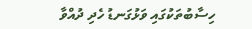ހިސާބުތަކުގައި ވަޅުގަނޑު ހެދި ދުއްވާ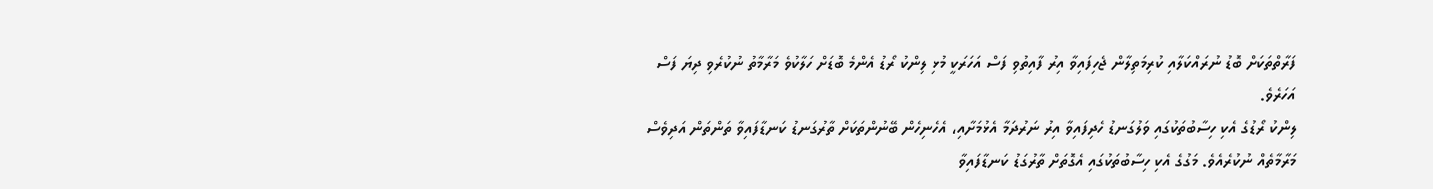ފަރާތްތަކަށް ބޮޑު ނުރައްކަލާއި ކުރިމަތިލާން ޖެހިފައިވާ އިރު ފާއިތުވި ފަސް އަހަރަކީ މުޅި ލިންކު ރޯޑު އެންމެ ބޮޑަށް ހަލާކުވެ މަރާމާތު ނުކުރެވި ދިޔަ ފަސް އަހަރެވެ.
ލިންކު ރޯޑުގެ އެކި ހިސާބުތަކުގައި ވަލުގަނޑު ހެދިފައިވާ އިރު ނަރުދަމާ އެޅުމަށާއި، އެހެނިހެން ބޭނުންތަކަށް ތާރުގަނޑު ކަނޑާފައިވާ ތަންތަން އަދިވެސް މަރާމާތެއް ނުކުރެއެވެ. މަގުގެ އެކި ހިސާބުތަކުގައި އެގޮތަށް ތާރުގަޑު ކަނޑާފައިވާ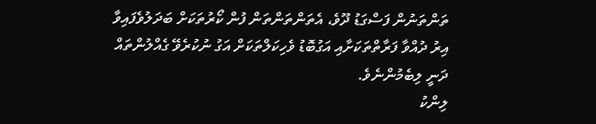ތަންތަނުން ފަސްގަޑު ދޫވެ، އެތަންތަންތަން ފުން ކޯރުތަކަށް ބަދަލުވެފައިވާ އިރު ދުއްވާ ފަރާތްތަކަށާއި އަގުބޮޑު ވެހިކަލްތަކަށް އަގު ނުކުރެވޭ ގެއްލުންތައް ދަނީ ލިބެމުންނެވެ.
ލިންކު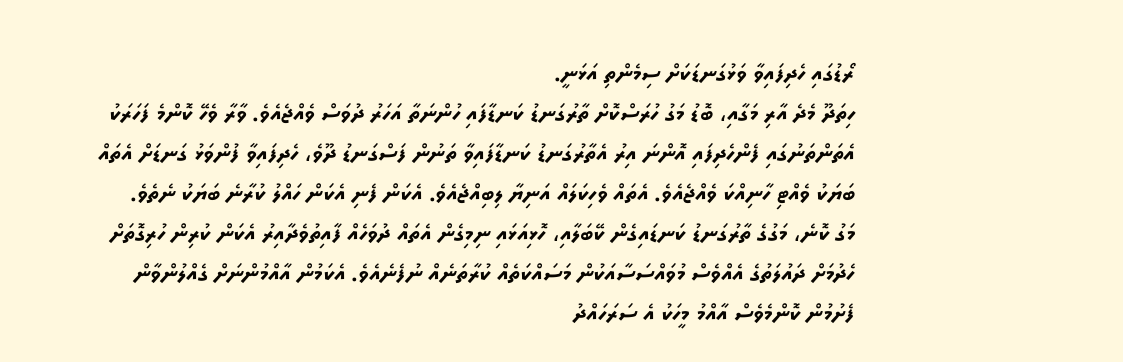ރޯޑުގައި ހެދިފައިވާ ވަޅުގަނޑަކަށް ސިމެންތި އަޅަނީ.
ހިތަދޫ މެދެ އާރި މަގާއި، ބޮޑު މަގު ހުރަސްކޮށް ތާރުގަނޑު ކަނޑާފައި ހުންނަތާ އަހަރު ދުވަސް ވެއްޖެއެވެ. ވާރާ ވެހޭ ކޮންމެ ފަހަރަކު އެތަންތަނުގައި ފެންހެދިފައި އޮންނަ އިރު އެތާރުގަނޑު ކަނޑާފައިވާ ތަނުން ފަސްގަނޑު ދޫވެ، ހެދިފައިވާ ފުންވަޅު ގަނޑަށް އެތައް ބަޔަކު ވެއްޓި ހާނިއްކަ ވެއްޖެއެވެ. އެތައް ވެހިކަލައް އަނިޔާ ލިބިއްޖެއެވެ. އެކަން ފެނި އެކަން ހައްލު ކުރާނެ ބަޔަކު ނެތެވެ.
މަގު ކޮނެ، މަގުގެ ތާރުގަނޑު ކަނޑައިގެން ކޭބަލާއި، ހޮޅިއަޅައި ނިމިގެން އެތައް ދުވަހެއް ފާއިތުވެދާއިރު އެކަން ކުރިން ހުރިގޮތަށް ހެދުމަށް ދައުލަތުގެ އެއްވެސް މުވައްސަސާއަކުން މަސައްކަތެއް ކުރާތަނެއް ނުފެނެއެވެ. އެކަމުން އާއްމުންނަށް ގެއްލުންވާން ފެށުމުން ކޮންމެވެސް އާއްމު މީހަކު އެ ސަރަހައްދު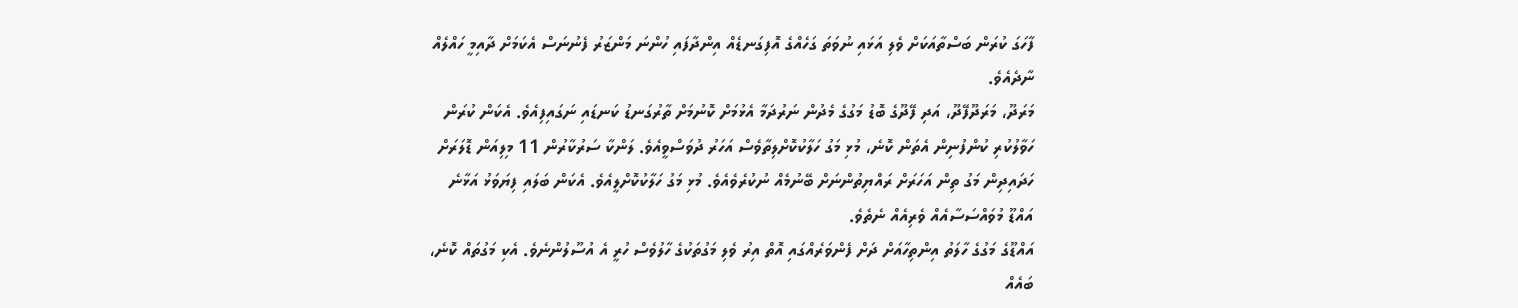ފާހަގަ ކުރަން ބަސްތާއަކަށް ވެލި އަޅައި ނުވަތަ ގަހެއްގެ އޮފިގަނޑެއް އިންދާފައި ހުންނަ މަންޒަރު ފެނުނަސް އެކަމަށް ދާއިމީ ހައްލެއް ނާދެއެވެ.
މަރަދޫ، މަރަދޫފޭދޫ، އަދި ފޭދޫގެ ބޮޑު މަގުގެ މެދުން ނަރުދަމާ އެޅުމަށް ކޮނުމަށް ތާރުގަނޑު ކަނޑައި ނަގައިފިއެވެ. އެކަން ކުރަން ހަވާލުކުރި ކުންފުނިން އެތަން ކޮނެ، މުޅި މަގު ހަލާކުކޮށްލިތާވެސް އަހަރު ދުވަސްވީއެވެ. ލަންކާ ސަރުކާރުން 11 މިލިއަން ޑޮލަރަށް ހަދައިދިން މަގު ތިން އަހަރަށް ރައްޔިތުންނަށް ބޭނުމެއް ނުކުރެވެއެވެ. މުޅި މަގު ހަލާކުކޮށްލީއެވެ. އެކަން ބަލައި ފިޔަވަޅު އަޅާނެ އައްޑޫ މުވައްސަސާއެއް ވެރިއެއް ނެތެވެ.
އައްޑޫގެ މަގުގެ ހާލަތު އިންތިހާއަށް ދަށް ފެންވަރެއްގައި އޮތް އިރު ވެލި މަގުތަކުގެ ހާލުވެސް ހުރީ އެ އުސޫލުންނެވެ. އެކި މަގުތައް ކޮނެ، ބައެއް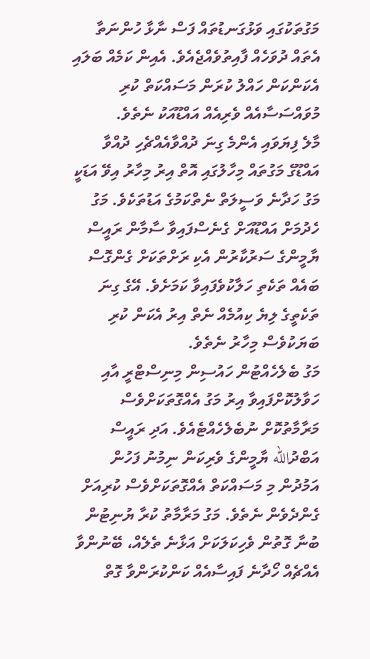މަގުތަކުގައި ވަޅުގަނޑުތައް ފަސް ނާޅާ ހުންނަތާ އެތައް ދުވަހެއް ފާއިތުވެއްޖެއެވެ. އެއިން ކަމެއް ބަލައި އެކަންކަން ހައްލު ކުރަން މަސައްކަތް ކުރި މުވައްސަސާއެއް ވެރިއެއް އައްޑޫއަކު ނެތެވެ.
މާލެ ފިޔަވައި އެންމެ ގިނަ ދުއްވާއެއްޗެހި ދުއްވާ އައްޑޫގެ މަގުތައް މިހާލުގައި އޮތް އިރު މިހާރު އިވޭ އަޑަކީ މަގު ހަދާނެ ވަސީލަތް ނެތްކަމުގެ އަޑުތަކެވެ. މަގު ހެދުމަށް އައްޑޫއަށް ގެނެސްފައިވާ ސާމާން ރައީސް ޔާމީންގެ ސަރުކާރުން އެކި ރަށްތަކަށް ގެންގޮސް ބައެއް ތަކެތި ހަލާކުވެފައިވާ ކަމަށެވެ. އޭގެ ގިނަ ތަކެތީގެ ލިޔެ ކިއުމެއް ނެތް އިރު އެކަން ކުރި ބަޔަކުވެސް މިހާރު ނެތެވެ.
މަގު ބެލެހެއްޓުން ހައުސިން މިނިސްޓްރީ އާއި ހަވާލުކޮށްފައިވާ އިރު މަގު އެއްގޮތަކަށްވެސް މަރާމާތުކޮށް ނުބެލެހެއްޓެއެވެ. އަދި ރައީސް އަބްދުالله ޔާމީންގެ ވެރިކަން ނިމުނު ފަހުން އަމުދުން މި މަސައްކަތް އެއްގޮތަކަށްވެސް ކުރިއަށް ގެންދެވެން ނެތެވެ. މަގު މަރާމާތު ކުރާ ޔުނިޓުން ބުނާ ގޮތުން ވެހިކަލަކަށް އަޅާނެ ތެލެއް، ބޭނުންވާ އެއްޗެއް ހޯދާނެ ފައިސާއެއް ކަންކުރަންވާ ގޮތް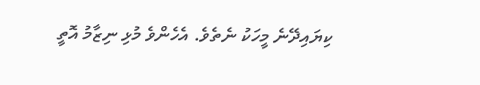ކިޔައިދޭނެ މީހަކު ނެތެވެ. އެހެންވެ މުޅި ނިޒާމު އޮތީ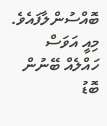ބޮއްސުންލާފައެވެ.
މިއީ އަވަސް ހައްލެއް ބޭނުން ބޮޑު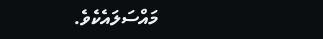މައްސަލައެކެވެ.